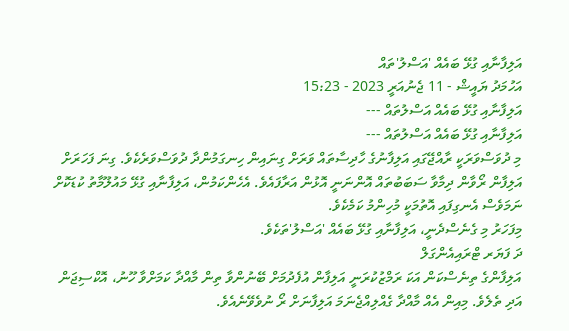އަލިފާނާއި ގުޅޭ ބައެއް 'އަސްލު'ތައް
އަހުމަދު ޔައީޝް - 11 ޖެނުއަރީ 2023 - 15:23
އަލިފާނާއި ގުޅޭ ބައެއް އަސްލުތައް ---
އަލިފާނާއި ގުޅޭ ބައެއް އަސްލުތައް ---
މި ދުވަސްވަރަކީ ރާއްޖޭގައި އަލިފާނުގެ ހާދިސާތައް ވަރަށް ގިނައިން ހިނގަމުންދާ ދުވަސްވަރެކެވެ. ގިނަ ފަހަރަށް އަލިފާން ރޯވާން ދިމާވާ ސަބަބުތައް އޮންނަނީ އޮޅުން އަރާފައެވެ. އެހެންކަމުން، އަލިފާނާއި ގުޅޭ މައުލޫމާތު ކުޑަކޮށް ނަމަވެސް އެނގިފައި އޮތުމަކީ މުހިންމު ކަމެކެވެ.
މިފަހަރު މި ގެނެސްދެނީ، އަލިފާނާއި ގުޅޭ ބައެއް 'އަސްލު'ތަކެވެ.
ދަ ފަޔަރ ޓްރައިއެންގަލް
އަލިފާންގެ ތިނެސްކަން އަކަ ރަމްޒުކުރަނީ އަލިފާން އުފެދުމަށް ބޭނުންވާ ތިން މާއްދާ ކަމަށްވާ ހޫނު، އޮކްސިޖަން އަދި ތެލެވެ. މިއިން އެއް މާއްދާ ގެއްލިއްޖެނަމަ އަލިފާނަށް ރޯ ނުވެވޭނެއެވެ.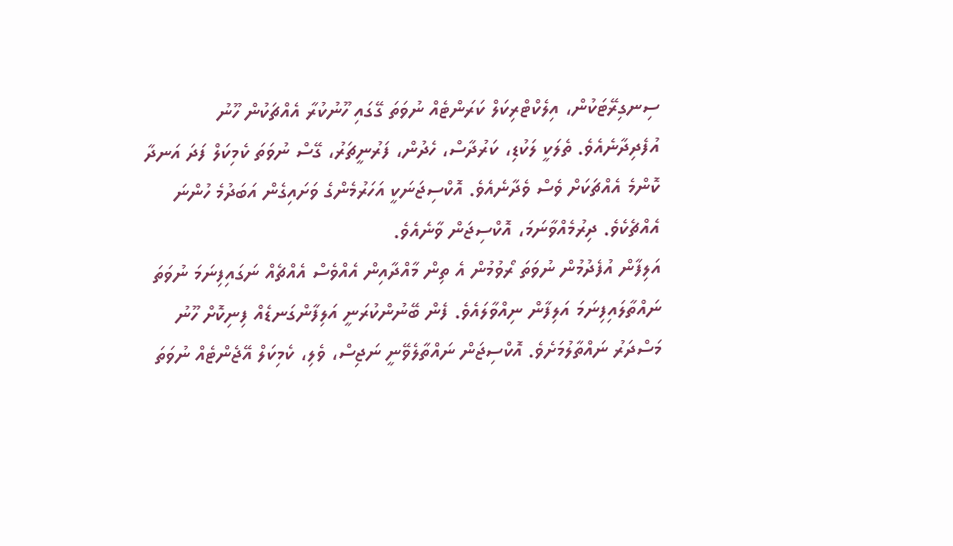ސިނގިރޭޓަކުން، އިލެކްޓްރިކަލް ކަރަންޓެއް ނުވަތަ ގޭގައި ހޫނުކުރާ އެއްޗަކުން ހޫނު އުފެދިދާނެއެވެ. ތެލަކީ ލަކުޑި، ކަރުދާސް، ހެދުން، ފަރުނީޗަރު، ގޭސް ނުވަތަ ކެމިކަލް ފަދަ އަނދާ ކޮންމެ އެއްޗަކަށް ވެސް ވެދާނެއެވެ. އޮކްސިޖަނަކީ އަހަރުމެންގެ ވަށައިގެން އަބަދުމެ ހުންނަ އެއްޗެކެވެ. ދިރުމެއްވާނަމަ، އޮކްސިޖަން ވާނެއެވެ.
އަލިފާން އުފެދުމުން ނުވަތަ ރޯވުމުން އެ ތިން މާއްދާއިން އެއްވެސް އެއްޗެއް ނަގައިފިނަމަ ނުވަތަ ނައްތާލައިފިނަމަ އަލިފާން ނިއްވާލައެވެ. ފެން ބޭނުންކުރަނީ އަލިފާންގަނޑެއް ފިނިކޮށް ހޫނު މަސްދަރު ނައްތާލުމަށެވެ. އޮކްސިޖަން ނައްތާލެވޭނީ ނަޖިސް، ވެލި، ކެމިކަލް އޭޖެންޓެއް ނުވަތަ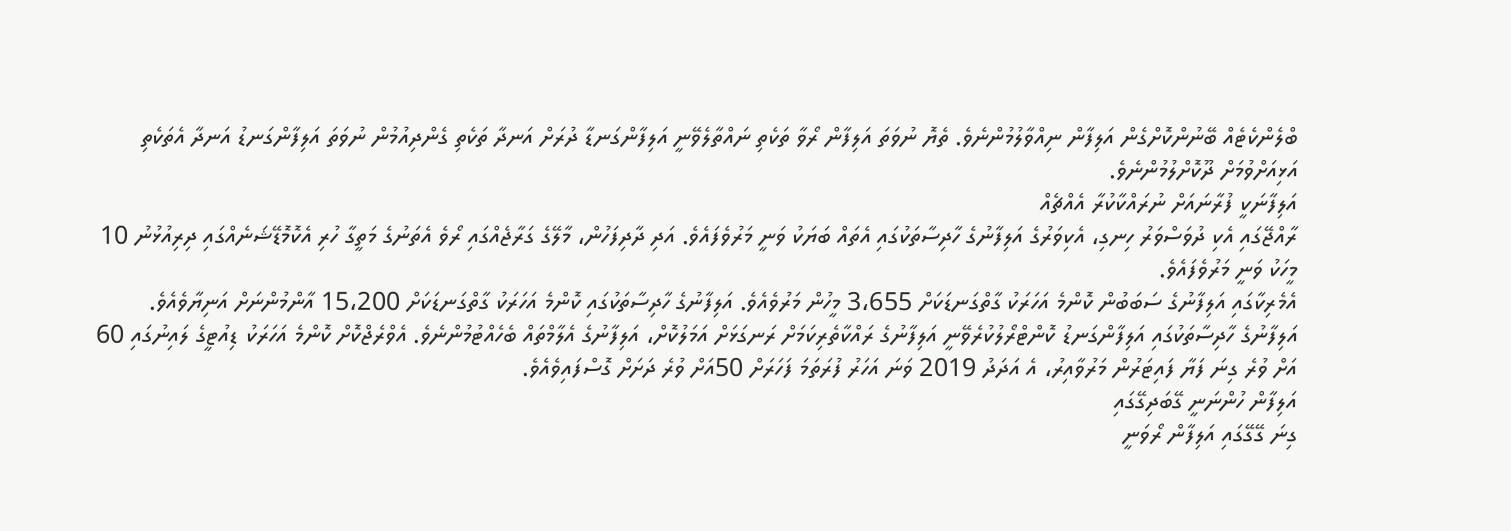ބްލެންކެޓެއް ބޭނުންކޮށްގެން އަލިފާން ނިއްވާލުމުންނެވެ. ތެޔޮ ނުވަތަ އަލިފާން ރޯވާ ތަކެތި ނައްތާލެވޭނީ އަލިފާންގަނޑާ ދުރަށް އަނދާ ތަކެތި ގެންދިއުމުން ނުވަތަ އަލިފާންގަނޑު އަނދާ އެތަކެތި އަޅިއަށްވުމަށް ދޫކޮށްލުމުންނެވެ.
އަލިފާނަކީ ފުރާނައަށް ނުރައްކާކުރާ އެއްޗެއް
ރާއްޖޭގައި އެކި ދުވަސްވަރު ހިނގި، އެކިވަރުގެ އަލިފާނުގެ ހާދިސާތަކުގައި އެތައް ބަޔަކު ވަނީ މަރުވެފައެވެ. އަދި ދާދިފަހުން، މާލޭގެ ގަރާޖެއްގައި ރޯވެ އެތަނުގެ މަތީގާ ހުރި އެކޮމޮޑޭޝަނެއްގައި ދިރިއުޅުނު 10 މީހަކު ވަނީ މަރުވެފައެވެ.
އެމެރިކާގައި އަލިފާނުގެ ސަބަބުން ކޮންމެ އަހަރަކު ގާތްގަނޑަކަށް 3،655 މީހުން މަރުވެއެވެ. އަލިފާނުގެ ހާދިސާތަކުގައި ކޮންމެ އަހަރަކު ގާތްގަނޑަކަށް 15،200 އާންމުންނަށް އަނިޔާވެއެވެ. އަލިފާނުގެ ހާދިސާތަކުގައި އަލިފާންގަނޑު ކޮންޓްރޯލުކުރެވޭނީ އަލިފާނުގެ ރައްކާތެރިކަމަށް ރަނގަޅަށް އަމަލުކޮށް، އަލިފާނުގެ އެލާމްތައް ބެހެއްޓުމުންނެވެ. އެވްރެޖްކޮށް ކޮންމެ އަހަރަކު ޑިއުޓީގެ ލައިނުގައި 60 އަށް ވުރެ ގިނަ ފަޔާ ފައިޓަރުން މަރުވާއިރު، އެ އަދަދު 2019 ވަނަ އަހަރު ފުރަތަމަ ފަހަރަށް 50އަށް ވުރެ ދަށަށް ގޮސްފައިވެއެވެ.
އަލިފާން ހުންނަނީ ގޭބަދިގޭގައި
ގިނަ ގޭގޭގައި އަލިފާން ރޯވަނީ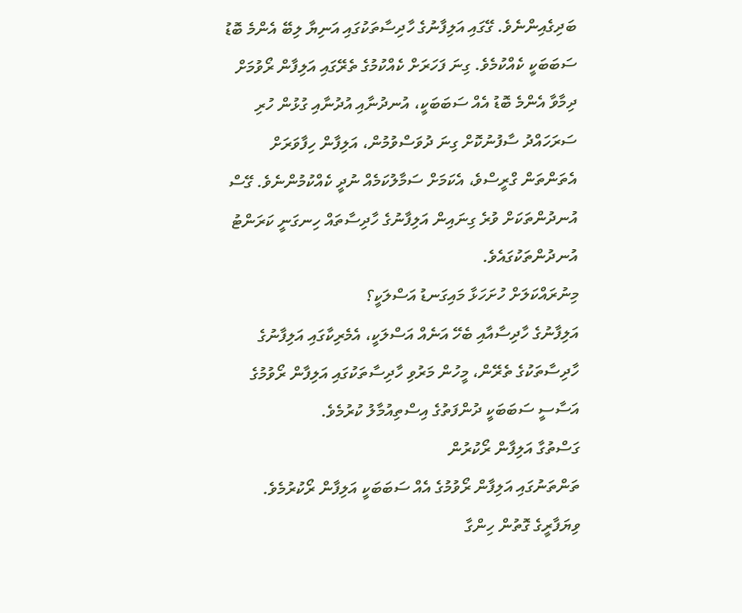ބަދިގެއިންނެވެ. ގޭގައި އަލިފާނުގެ ހާދިސާތަކުގައި އަނިޔާ ލިބޭ އެންމެ ބޮޑު ސަބަބަކީ ކެއްކުމެވެ. ގިނަ ފަހަރަށް ކެއްކުމުގެ ތެރޭގައި އަލިފާން ރޯވުމަށް ދިމާވާ އެންމެ ބޮޑު އެއް ސަބަބަކީ، އުނދުނާއި އުދުނާއި ގުޅުން ހުރި ސަރަހައްދު ސާފުނުކޮށް ގިނަ ދުވަސްވުމުން، އަލިފާން ހިފާވަރަށް އެތަންތަން ގްރީސްވެ، އެކަމަށް ސަމާލުކަމެއް ނުދީ ކެއްކުމުންނެވެ. ގޭސް އުނދުންތަކަށް ވުރެ ގިނައިން އަލިފާނުގެ ހާދިސާތައް ހިނގަނީ ކަރަންޓު އުނދުންތަކުގައެވެ.
މިނުރައްކަލަށް ހުށަހަޅާ މައިގަނޑު އަސްލަކީ؟
އަލިފާނުގެ ހާދިސާއާއި ބެހޭ އަނެއް އަސްލަކީ، އެމެރިކާގައި އަލިފާނުގެ ހާދިސާތަކުގެ ތެރޭން، މީހުން މަރުވި ހާދިސާތަކުގައި އަލިފާން ރޯވުމުގެ އަސާސީ ސަބަބަކީ ދުންފަތުގެ އިސްތިއުމާލު ކުރުމެވެ.
ގަސްތުގާ އަލިފާން ރޯކުރުން
ތަންތަނުގައި އަލިފާން ރޯވުމުގެ އެއް ސަބަބަކީ އަލިފާން ރޯކުރުމެވެ. ވިޔަފާރީގެ ގޮތުން ހިންގާ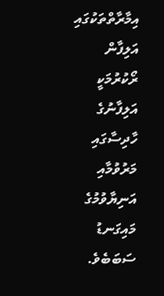އިމާރާތްތަކުގައި އަލިފާން ރޯކުރުމަކީ އަލިފާނުގެ ހާދިސާގައި މަރުވުމާއި އަނިޔާވުމުގެ މައިގަނޑު ސަބަބެވެ.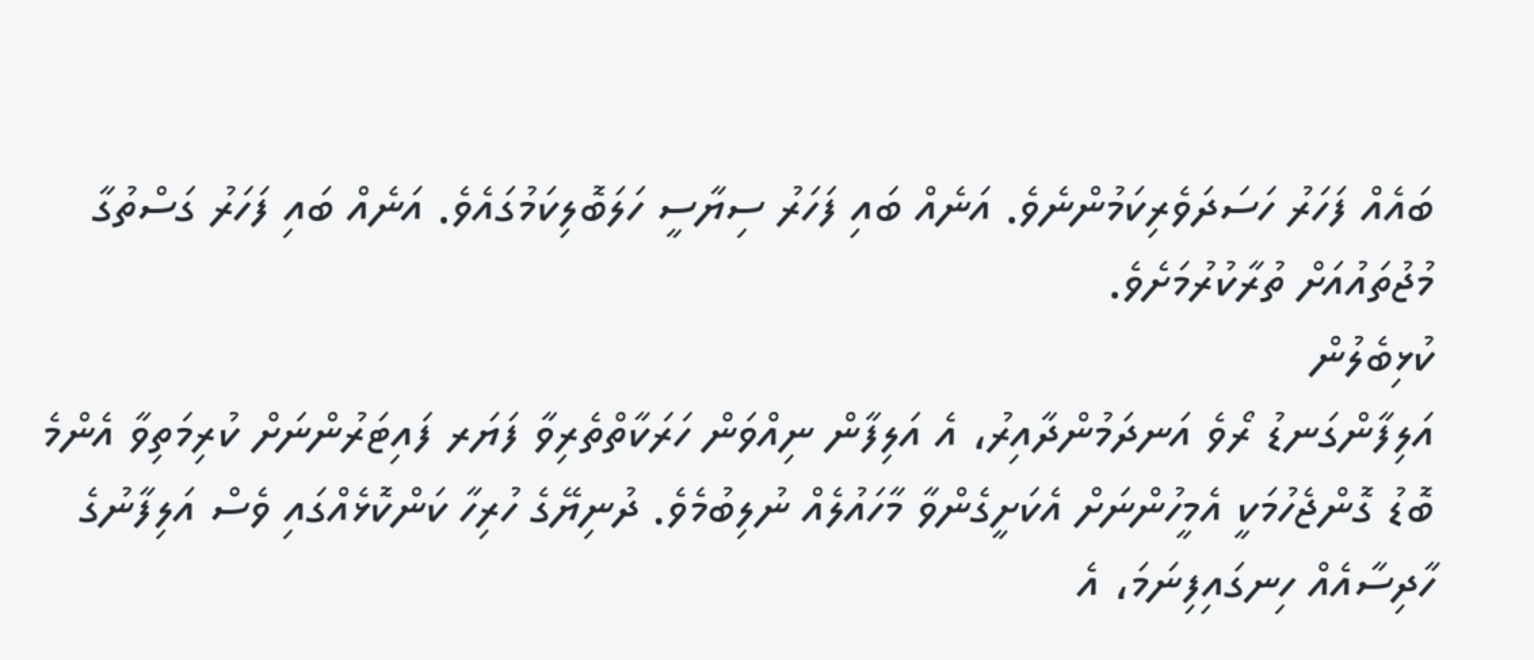ބައެއް ފަހަރު ހަސަދަވެރިކަމުންނެވެ. އަނެއް ބައި ފަހަރު ސިޔާސީ ހަލަބޮލިކަމުގައެވެ. އަނެއް ބައި ފަހަރު ގަސްތުގާ މުޖުތައުއަށް ތުރާކުރުމަށެވެ.
ކުޅިބެލުން
އަލިފާންގަނޑު ރޯވެ އަނދަމުންދާއިރު، އެ އަލިފާން ނިއްވަން ހަރަކާތްތެރިވާ ފަޔަރ ފައިޓަރުންނަށް ކުރިމަތިވާ އެންމެ ބޮޑު ގޮންޖެހުމަކީ އެމީހުންނަށް އެކަށީގެންވާ މާހައުލެއް ނުލިބުމެވެ. ދުނިޔޭގެ ހުރިހާ ކަންކޮޅެއްގައި ވެސް އަލިފާނުގެ ހާދިސާއެއް ހިނގައިފިނަމަ، އެ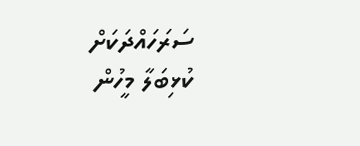ސަރަހައްދަކަށް ކުޅިބަލާ މީހުން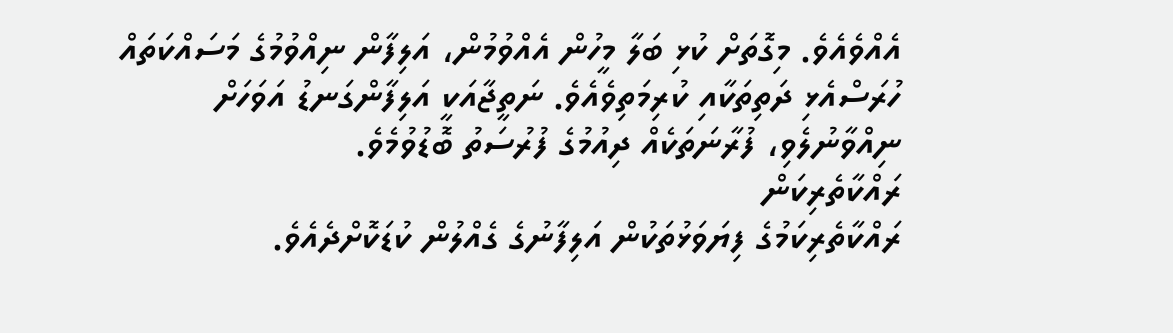އެއްވެއެވެ. މިގޮތަށް ކުޅި ބަލާ މީހުން އެއްވުމުން، އަލިފާން ނިއްވުމުގެ މަސައްކަތައް ހުރަސްއެޅި ދަތިތަކާއި ކުރިމަތިވެއެވެ. ނަތީޖާއަކީ އަލިފާންގަނޑު އަވަހަށް ނިއްވާނުލެވި، ފުރާނަތަކެއް ދިއުމުގެ ފުރުސަތު ބޮޑުވުމެވެ.
ރައްކާތެރިކަން
ރައްކާތެރިކަމުގެ ފިޔަވަޅުތަކުން އަލިފާނުގެ ގެއްލުން ކުޑަކޮށްދެއެވެ.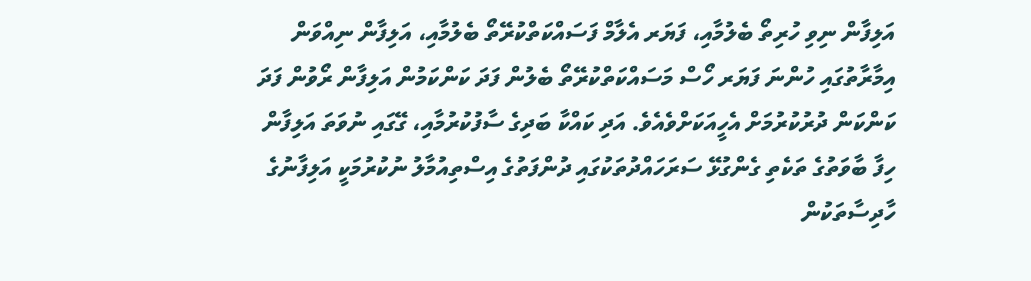އަލިފާން ނިވި ހުރިތޯ ބެލުމާއި، ފަޔަރ އެލާމް ފަސައްކަތްކުރޭތޯ ބެލުމާއި، އަލިފާން ނިއްވަން އިމާރާތުގައި ހުންނަ ފަޔަރ ހޯސް މަސައްކަތްކުރޭތޯ ބެލުން ފަދަ ކަންކަމުން އަލިފާން ރޯވުން ފަދަ ކަންކަން ދުރުކުރުމަށް އެހީއަކަށްވެއެވެ. އަދި ކައްކާ ބަދިގެ ސާފުކުރުމާއި، ގޭގައި ނުވަތަ އަލިފާން ހިފާ ބާވަތުގެ ތަކެތި ގެންގުޅޭ ސަރަހައްދުތަކުގައި ދުންފަތުގެ އިސްތިއުމާލު ނުކުރުމަކީ އަލިފާނުގެ ހާދިސާތަކުން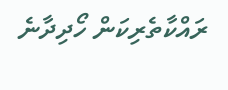ރައްކާތެރިކަން ހޯދިދާނެ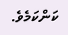ކަންކަމެވެ.